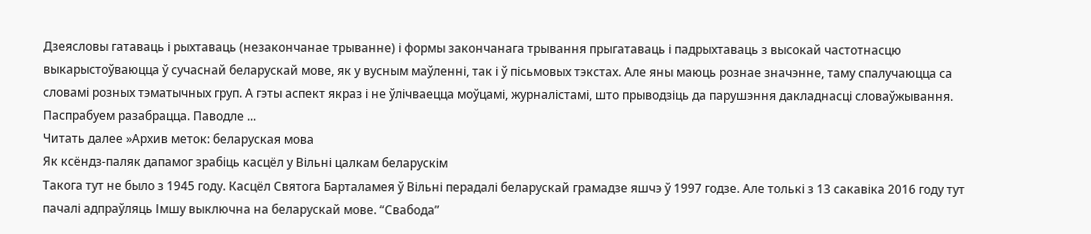Дзеясловы гатаваць і рыхтаваць (незакончанае трыванне) і формы закончанага трывання прыгатаваць і падрыхтаваць з высокай частотнасцю выкарыстоўваюцца ў сучаснай беларускай мове, як у вусным маўленні, так і ў пісьмовых тэкстах. Але яны маюць рознае значэнне, таму спалучаюцца са словамі розных тэматычных груп. А гэты аспект якраз і не ўлічваецца моўцамі, журналістамі, што прыводзіць да парушэння дакладнасці словаўжывання. Паспрабуем разабрацца. Паводле ...
Читать далее »Архив меток: беларуская мова
Як ксёндз-паляк дапамог зрабіць касцёл у Вільні цалкам беларускім
Такога тут не было з 1945 году. Касцёл Святога Барталамея ў Вільні перадалі беларускай грамадзе яшчэ ў 1997 годзе. Але толькі з 13 сакавіка 2016 году тут пачалі адпраўляць Імшу выключна на беларускай мове. “Свабода”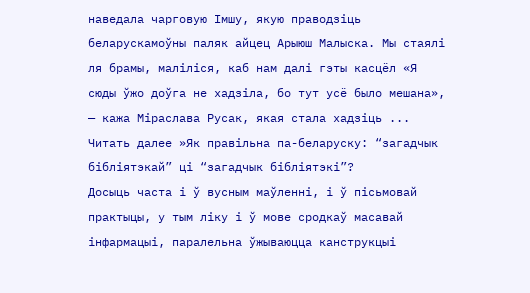наведала чарговую Імшу, якую праводзіць беларускамоўны паляк айцец Арыюш Малыска. Мы стаялі ля брамы, маліліся, каб нам далі гэты касцёл «Я сюды ўжо доўга не хадзіла, бо тут усё было мешана», — кажа Міраслава Русак, якая стала хадзіць ...
Читать далее »Як правільна па-беларуску: “загадчык бібліятэкай” ці “загадчык бібліятэкі”?
Досыць часта і ў вусным маўленні, і ў пісьмовай практыцы, у тым ліку і ў мове сродкаў масавай інфармацыі, паралельна ўжываюцца канструкцыі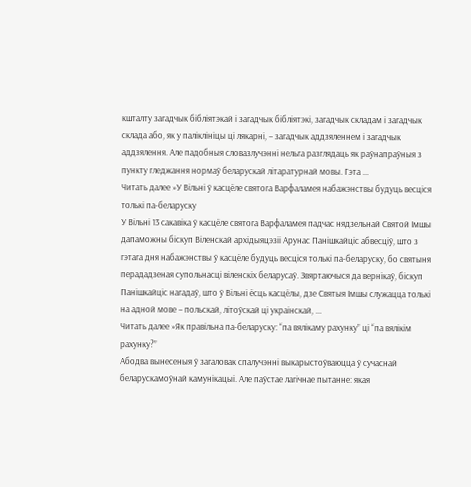кшталту загадчык бібліятэкай і загадчык бібліятэкі, загадчык складам і загадчык склада або, як у паліклініцы ці лякарні, – загадчык аддзяленнем і загадчык аддзялення. Але падобныя словазлучэнні нельга разглядаць як раўнапраўныя з пункту гледжання нормаў беларускай літаратурнай мовы. Гэта ...
Читать далее »У Вільні ў касцёле святога Варфаламея набажэнствы будуць весціся толькі па-беларуску
У Вільні 13 сакавіка ў касцёле святога Варфаламея падчас нядзельнай Святой Імшы дапаможны біскуп Віленскай архідыяцэзіі Арунас Панішкайціс абвесціў, што з гэтага дня набажэнствы ў касцёле будуць весціся толькі па-беларуску, бо святыня перададзеная супольнасці віленскіх беларусаў. Звяртаючыся да вернікаў, біскуп Панішкайціс нагадаў, што ў Вільні ёсць касцёлы, дзе Святыя Імшы служацца толькі на адной мове – польскай, літоўскай ці украінскай, ...
Читать далее »Як правільна па-беларуску: “па вялікаму рахунку” ці “па вялікім рахунку?”
Абодва вынесеныя ў загаловак спалучэнні выкарыстоўваюцца ў сучаснай беларускамоўнай камунікацыі. Але паўстае лагічнае пытанне: якая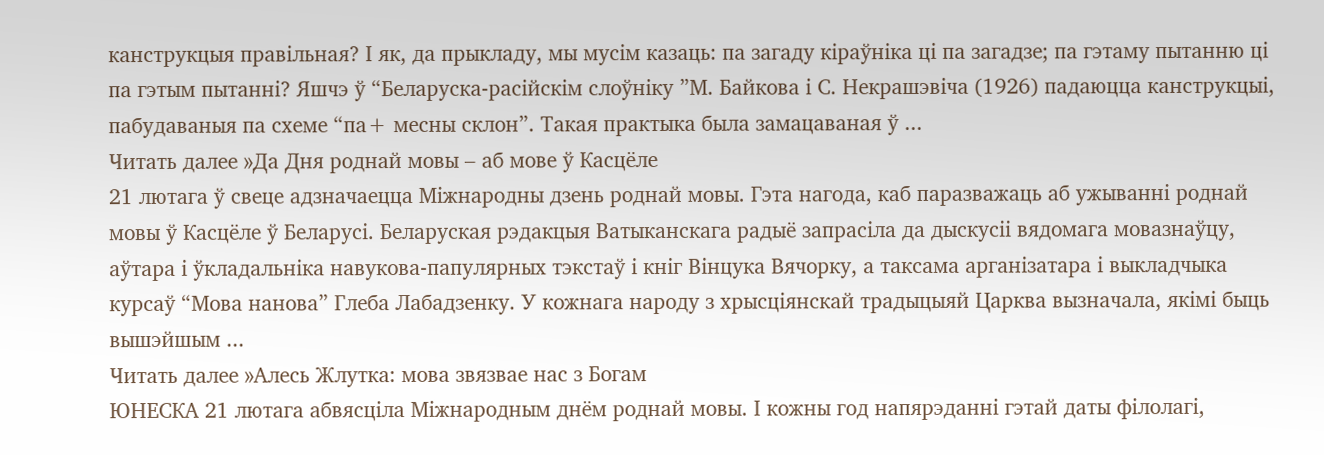канструкцыя правільная? І як, да прыкладу, мы мусім казаць: па загаду кіраўніка ці па загадзе; па гэтаму пытанню ці па гэтым пытанні? Яшчэ ў “Беларуска-расійскім слоўніку ”М. Байкова і С. Некрашэвіча (1926) падаюцца канструкцыі, пабудаваныя па схеме “па+ месны склон”. Такая практыка была замацаваная ў ...
Читать далее »Да Дня роднай мовы – аб мове ў Касцёле
21 лютага ў свеце адзначаецца Міжнародны дзень роднай мовы. Гэта нагода, каб паразважаць аб ужыванні роднай мовы ў Касцёле ў Беларусі. Беларуская рэдакцыя Ватыканскага радыё запрасіла да дыскусіі вядомага мовазнаўцу, аўтара і ўкладальніка навукова-папулярных тэкстаў і кніг Вінцука Вячорку, а таксама арганізатара і выкладчыка курсаў “Мова нанова” Глеба Лабадзенку. У кожнага народу з хрысціянскай традыцыяй Царква вызначала, якімі быць вышэйшым ...
Читать далее »Алесь Жлутка: мова звязвае нас з Богам
ЮНЕСКА 21 лютага абвясціла Міжнародным днём роднай мовы. І кожны год напярэданні гэтай даты філолагі,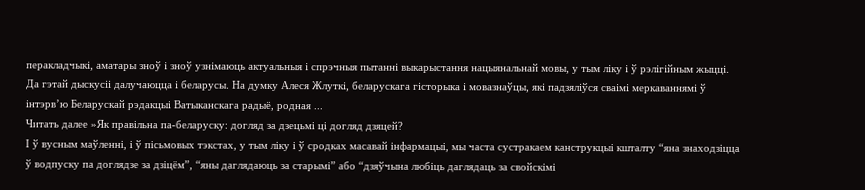перакладчыкі, аматары зноў і зноў узнімаюць актуальныя і спрэчныя пытанні выкарыстання нацыянальнай мовы, у тым ліку і ў рэлігійным жыцці. Да гэтай дыскусіі далучаюцца і беларусы. На думку Алеся Жлуткі, беларускага гісторыка і мовазнаўцы, які падзяліўся сваімі меркаваннямі ў інтэрв’ю Беларускай рэдакцыі Ватыканскага радыё, родная ...
Читать далее »Як правільна па-беларуску: догляд за дзецьмі ці догляд дзяцей?
І ў вусным маўленні, і ў пісьмовых тэкстах, у тым ліку і ў сродках масавай інфармацыі, мы часта сустракаем канструкцыі кшталту “яна знаходзіцца ў водпуску па доглядзе за дзіцём”, “яны даглядаюць за старымі” або “дзяўчына любіць даглядаць за свойскімі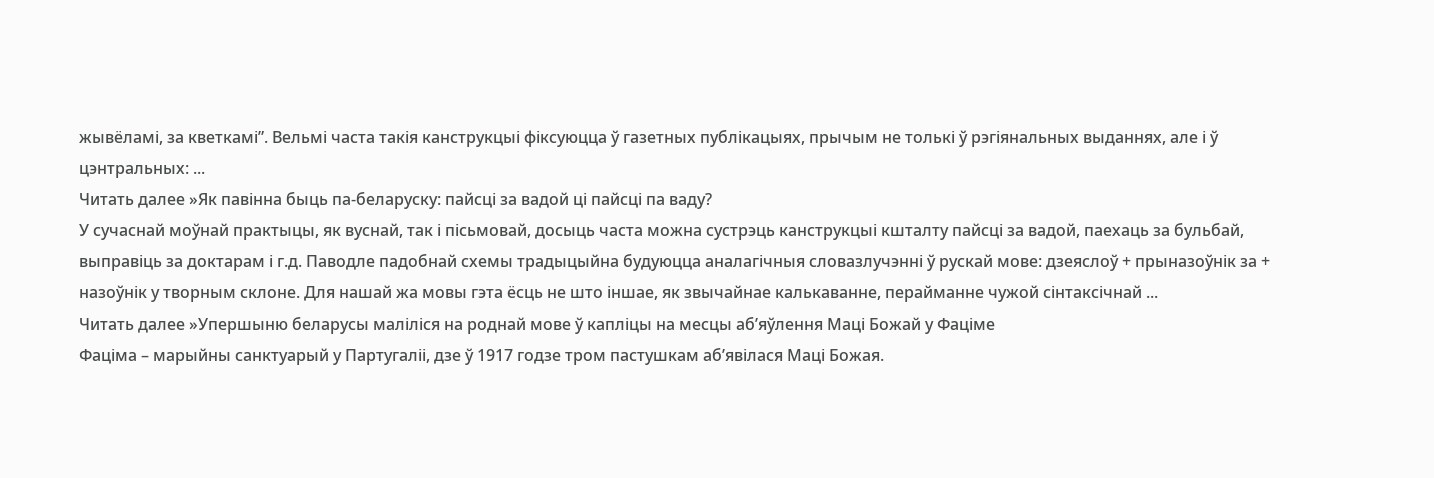жывёламі, за кветкамі”. Вельмі часта такія канструкцыі фіксуюцца ў газетных публікацыях, прычым не толькі ў рэгіянальных выданнях, але і ў цэнтральных: ...
Читать далее »Як павінна быць па-беларуску: пайсці за вадой ці пайсці па ваду?
У сучаснай моўнай практыцы, як вуснай, так і пісьмовай, досыць часта можна сустрэць канструкцыі кшталту пайсці за вадой, паехаць за бульбай, выправіць за доктарам і г.д. Паводле падобнай схемы традыцыйна будуюцца аналагічныя словазлучэнні ў рускай мове: дзеяслоў + прыназоўнік за + назоўнік у творным склоне. Для нашай жа мовы гэта ёсць не што іншае, як звычайнае калькаванне, перайманне чужой сінтаксічнай ...
Читать далее »Упершыню беларусы маліліся на роднай мове ў капліцы на месцы аб’яўлення Маці Божай у Фаціме
Фаціма – марыйны санктуарый у Партугаліі, дзе ў 1917 годзе тром пастушкам аб’явілася Маці Божая.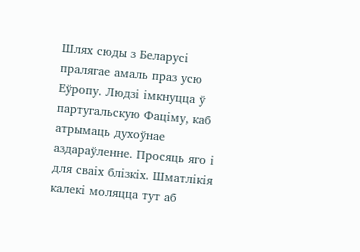Шлях сюды з Беларусі пралягае амаль праз усю Еўропу. Людзі імкнуцца ў партугальскую Фаціму, каб атрымаць духоўнае аздараўленне. Просяць яго і для сваіх блізкіх. Шматлікія калекі моляцца тут аб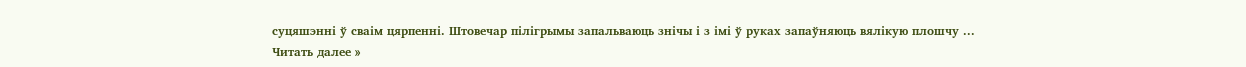суцяшэнні ў сваім цярпенні. Штовечар пілігрымы запальваюць знічы і з імі ў руках запаўняюць вялікую плошчу ...
Читать далее »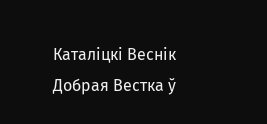Каталіцкі Веснік Добрая Вестка ў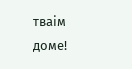тваім доме!